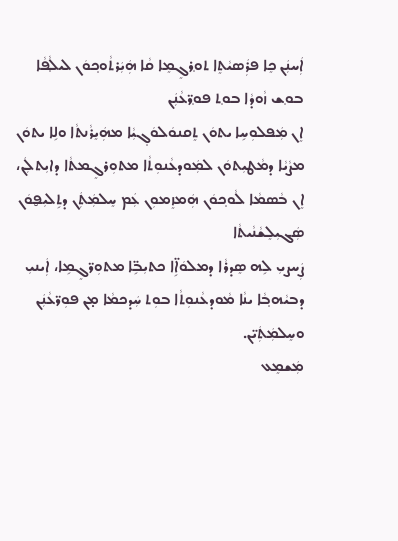ܐܲܚܢܲܢ ܟܸܐ ܦܪܲܣܝܵܬܸܐ ܬܘ݂ܪܓܸܡܸܐ ܩܵܐ ܗܲܝܲܪܬܵܘܟ݂ܘܿܢ ܠܝܠ݂ܵܦܵܐ ܒܘ݂ܫ ܙܵܘܕܵܐ ܒܘ݂ܬ ܦܘ݂ܪ̈ܥܵܢܲܢ
ܐܸܢ ܡܲܦܠܘܼܚܹܐ ܝܬܘܿܢ ܬܸܩܢܘܿܠܘܿܓ݂ܝܼܵܐ ܡܗܲܝܸܪܵܢܬܵܐ ܘܠܹܐ ܝܬܘܿܢ ܡܨܵܝܵܐ ܕܡܵܛܝܼܬܘܿܢ ܠܡܲܘܕܥܵܢܘܼܬܵܐ ܡܬܘܼܪܓܸܡܬܵܐ ܕܐܝܼܬܠܲܢ،
ܐܸܢ ܒܵܣܡܵܐ ܠܵܘܟ݂ܘܿܢ ܗܲܡܙܸܡܘܼܢ ܥܲܡ ܚܸܠܡܲܬܲܢ ܕܬܹܠܝܼܦ̮ܘܿܢ ܣܲܓܝܼܠܸܫܵܢܵܝܬܵܐ
ܨܲܚܨܝܼ ܠܹܗ ܣܸܕܪܵܐ ܕܡܠܘܿܐܹ̈ܐ ܟܬܝܼܒܹ̈ܐ ܡܬܘܼܪ̈ܓܸܡܹܐ، ܐܲܝܢܝܼ ܕܒܝܵܗܒ݂ܵܐ ܝܢܵܐ ܡܵܘܕܥܵܢܘܼܬܵܐ ܒܘܼܬ ܚܲܕܟܡܵܐ ܡ̣ܢ ܦܘܼܪ̈ܥܵܢܲܢ ܘܚܸܠܡܲܬܲܝ̈ܢ.
ܡܲܫܡܸܥ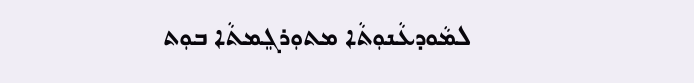ܠܡܵܘܕܥܵܢܘܼܬܵܐ ܡܬܘܼܪܓܸܡܬܵܐ ܒܘܼܬ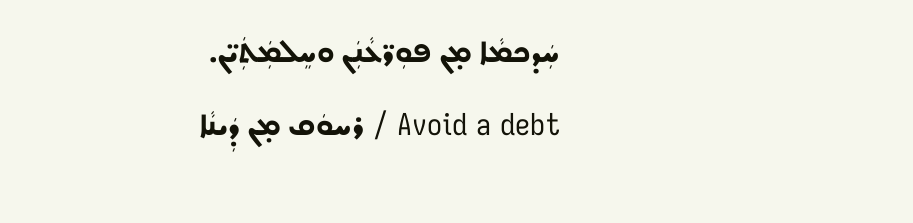ܚܲܕܟܡܵܐ ܡ̣ܢ ܦܘܼܪ̈ܥܵܢܲܢ ܘܚܸܠܡܲܬܲܝ̈ܢ.
Avoid a debt / ܪܚܘܿܩ ܡ̣ܢ ܕܲܝܢܵܐ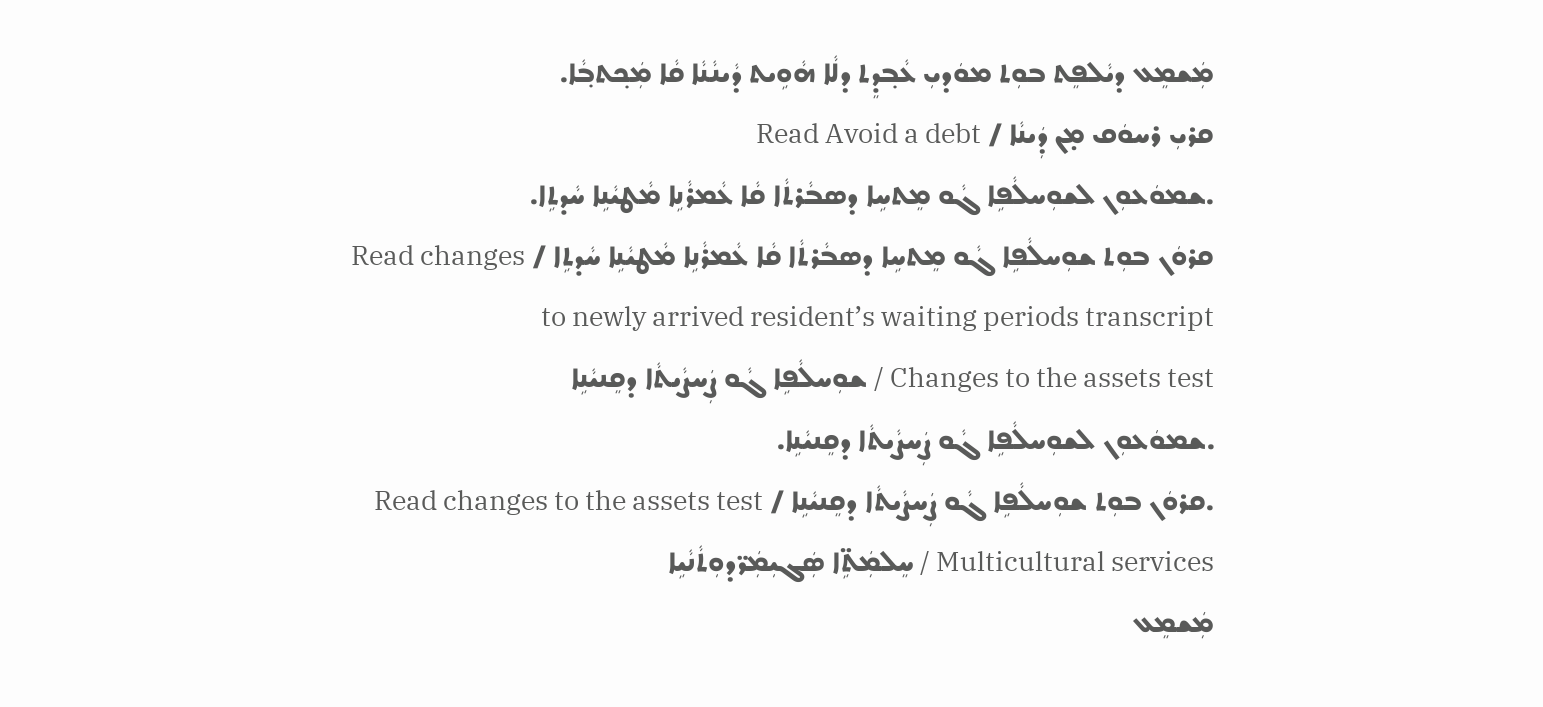ܡܲܫܡܸܥ ܕܝܵܠܦܸܬ ܒܘܼܬ ܡܘܿܕܝܼ ܥܵܒ݂ܕܸܬ ܕܠܵܐ ܗܵܘܹܝܬ ܕܵܝܢܵܢܵܐ ܩܵܐ ܡܲܟ݂ܬܒ݂ܵܐ.
ܩܪܝܼ ܪܚܘܿܩ ܡ̣ܢ ܕܲܝܢܵܐ / Read Avoid a debt
.ܫܡܘܿܥܘܼܢ ܠܫܘܼܚܠܵܦܹܐ ܓܵܘ ܡܸܬܚܹܐ ܕܣܒܵܪܬܵܐ ܩܵܐ ܥܵܡܪܵܢܹܐ ܡܵܛܝܵܢܹܐ ܚܵܕܬܹܐ.
ܩܪܘܿܢ ܒܘܼܬ ܫܘܼܚܠܵܦܹܐ ܓܵܘ ܡܸܬܚܹܐ ܕܣܒܵܪܬܵܐ ܩܵܐ ܥܵܡܪܵܢܹܐ ܡܵܛܝܵܢܹܐ ܚܵܕܬܹܐ / Read changes to newly arrived resident’s waiting periods transcript
Changes to the assets test / ܫܘܼܚܠܵܦܹܐ ܓܵܘ ܨܲܚܨܵܝܬܵܐ ܕܩܸܢܝܵܢܹܐ
.ܫܡܘܿܥܘܼܢ ܠܫܘܼܚܠܵܦܹܐ ܓܵܘ ܨܲܚܨܵܝܬܵܐ ܕܩܸܢܝܵܢܹܐ.
.ܩܪܘܿܢ ܒܘܼܬ ܫܘܼܚܠܵܦܹܐ ܓܵܘ ܨܲܚܨܵܝܬܵܐ ܕܩܸܢܝܵܢܹܐ / Read changes to the assets test
Multicultural services / ܚܸܠܡܲܬܹ̈ܐ ܣܲܓܝܼܡܲܪ̈ܕܘܼܬܵܢܵܝܹܐ
ܡܲܫܡܸܥ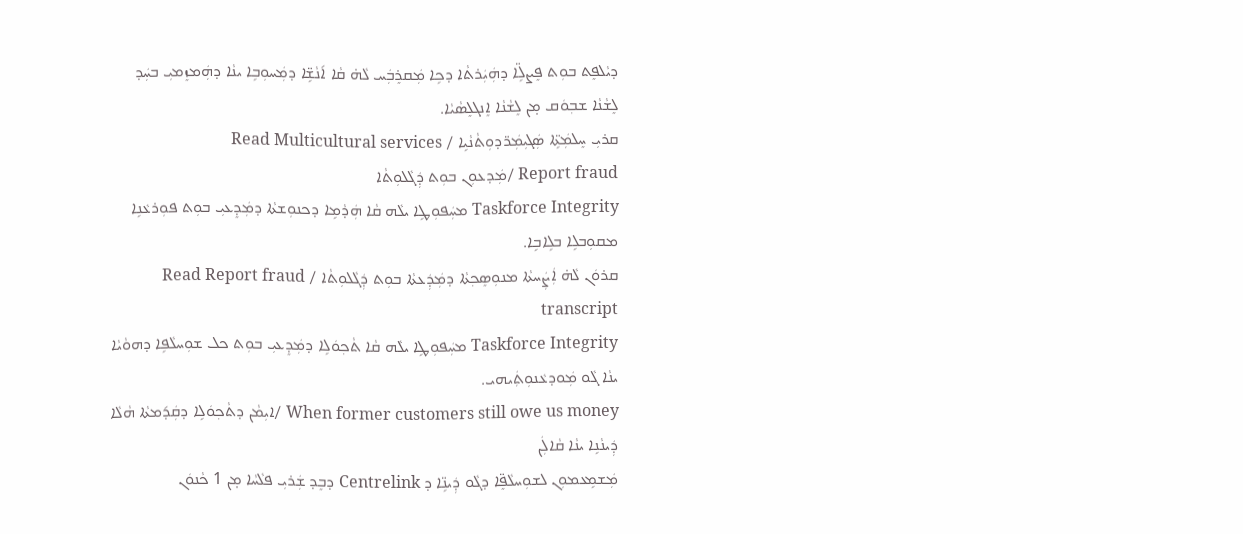ܕܝܵܠܦܸܬ ܒܘܼܬ ܦܸܨܠܹ̈ܐ ܕܗܲܝܲܪܬܵܐ ܕܟܹܐ ܡܲܩܪܸܒܲܚ ܠܵܗ̇ ܩܵܐ ܐ݇ܢܵܫܹ̈ܐ ܕܡܲܚܘܼܒܹܐ ܝܢܵܐ ܕܗܲܡܙܸܡܝܼ ܒܚܲܕ ܠܸܫܵܢܵܐ ܫܒ݂ܘܿܩ ܡ̣ܢ ܠܸܫܵܢܵܐ ܐܸܢܓܠܸܣܵܝܵܐ.
ܩܪܝܼ ܚܸܠܡܲܬܹ̈ܐ ܣܲܓܝܼܡܲܪ̈ܕܘܼܬܵܢܵܝܹܐ / Read Multicultural services
Report fraud /ܡܲܕܥܘܼܢ ܒܘܼܬ ܕܲܓܵܠܘܼܬܵܐ
Taskforce Integrity ܡܚܲܦܘܼܛܹܐ ܝܠܵܗ ܩܵܐ ܗܲܕܵܡܹܐ ܕܟܢܘܼܫܬܵܐ ܕܡܲܕܸܥܝܼ ܒܘܼܬ ܦܘܼܪܥܵܢܹܐ ܡܩܘܼܒܠܹܐ ܒܠܹܐܒܹܐ.
ܩܪܘܿܢ ܠܵܗ̇ ܐܲܨܲܚܬܵܐ ܡܢܘܼܣܸܟ݂ܬܵܐ ܕܡܲܕܲܥܬܵܐ ܒܘܼܬ ܕܲܓܵܠܘܼܬܵܐ / Read Report fraud transcript
Taskforce Integrity ܡܚܲܦܘܼܛܹܐ ܝܠܵܗ ܩܵܐ ܬܵܟ݂ܘܿܠܹܐ ܕܡܲܕܸܥܝܼ ܒܘܼܬ ܟܠ ܫܘܼܚܠܵܦܹܐ ܕܗܘܵܝܵܐ ܝܢܵܐ ܓܵܘ ܡܲܘܕܥܵܢܘܼܬܲܝܗܝ.
When former customers still owe us money /ܐܝܼܡܵܢ ܕܬܵܟ݂ܘܿܠܹܐ ܕܩܲܕ݇ܡܬܵܐ ܗܵܠܵܐ ܕܲܝܢܵܢܹܐ ܝܢܵܐ ܩܵܐܠܲܢ
ܡܲܫܡܹܥܡܘܼܢ ܠܫܘܼܚܠܵܦܸ̈ܐ ܕܓܵܘ ܕܲܝܢܹ̈ܐ ܕ Centrelink ܕܒܸܕ ܫܲܪܝܼ ܦܠܵܚܵܐ ܡ̣ܢ 1 ܟܵܢܘܿܢ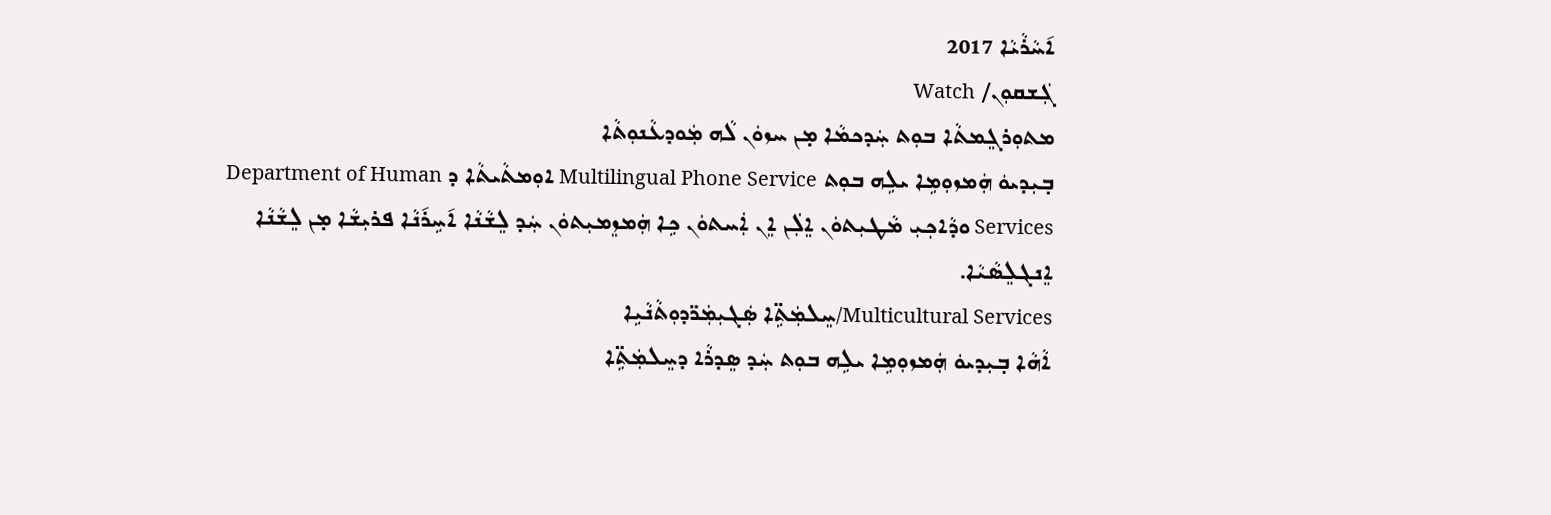ܐ݇ܚܵܪܵܝܵܐ 2017
ܓܲܫܩܘܼܢ/ Watch
ܡܬܘܼܪܓܸܡܬܵܐ ܒܘܼܬ ܚܲܕܟܡܵܐ ܡ̣ܢ ܚܙܘܿܢ ܠܵܗ ܡܲܘܕܥܵܢܘܼܬܵܐ
ܒ݂ܝܼܕܝܘܿ ܗܲܡܙܘܼܡܹܐ ܝܠܹܗ ܒܘܼܬ Multilingual Phone Service ܐܘܼܡܬܵܝܬܵܐ ܕ Department of Human Services ܘܕܵܐܟ݂ܝܼ ܡܵܛܝܼܬܘܿܢ ܐܸܠܲܢ ܐܸܢ ܐܲܚܬܘܿܢ ܟܹܐ ܗܲܡܙܸܡܝܼܬܘܿܢ ܚܲܕ ܠܸܫܵܢܵܐ ܐ݇ܚܹܪ݇ܢܵܐ ܦܪܝܼܫܵܐ ܡ̣ܢ ܠܸܫܵܢܵܐ ܐܸܢܓܠܸܣܵܝܵܐ.
Multicultural Services/ܚܸܠܡܲܬܹ̈ܐ ܣܲܓܝܼܡܲܪ̈ܕܘܼܬܵܢܵܝܹܐ
ܐܵܗܵܐ ܒ݂ܝܼܕܝܘܿ ܗܲܡܙܘܼܡܹܐ ܝܠܹܗ ܒܘܼܬ ܚܲܕ ܣܸܕܪܵܐ ܕܚܸܠܡܲܬܹ̈ܐ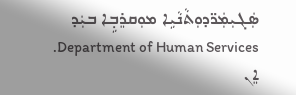ܣܲܓܝܼܡܲܪ̈ܕܘܼܬܵܢܵܝܹܐ ܡܘܼܩܪܸܒ݂ܹܐ ܒܝܲܕ Department of Human Services. ܐܸܢ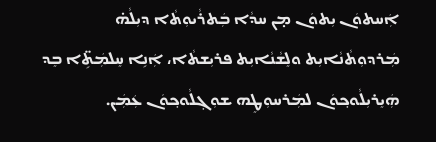ܐܲܚܬܘܿܢ ܝܼܬܘܿܢ ܡ̣ܢ ܚܕܵܐ ܒܲܬܪܵܝܘܼܬܵܐ ܕܝܼܠܵܗ̇ ܡܲܪܕܘܼܬܵܢܵܐܝܼܬ ܘܠܸܫܵܢܵܐܝܼܬ ܦܪܝܼܫܬܵܐ، ܐܲܢܹܐ ܚܸܠܡܲܬܹ̈ܐ ܒܸܕ ܗܲܝܸܪܝܼܠܵܘܟ݂ܘܿܢ ܠܡܲܪܚܘܼܛܸܗ ܫܘܼܓ݂ܠܵܘܟ݂ܘܿܢ ܥܲܡܲܢ.